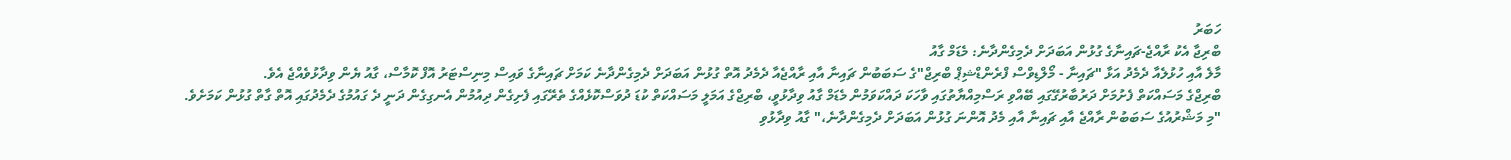ހަބަރު
ބްރިޖާ އެކު ރާއްޖެ-ޗައިނާގެ ގުޅުން އަބަދަށް ދެމިގެންދާނެ: މެޑަމް ގާއު
މާލެ އާއި ހުޅުލެއާ ދެމެދު އަޅާ "ޗައިނާ - މޯލްޑިވްސް ފްރެންޑްޝިޕް ބްރިޖް"ގެ ސަބަބުން ޗައިނާ އާއި ރާއްޖެއާ ދެމެދު އޮތް ގުޅުން އަބަދަށް ދެމިގެންދާނެ ކަމަށް ޗައިނާގެ ވައިސް މިނިސްޓަރު އޮފް ކޮމާސް، ގާއު ޔެން ވިދާޅުވެއްޖެ އެވެ.
ބްރިޖްގެ މަސައްކަތް ފެށުމަށް ދަރުބާރުގޭގައި ބޭއްވި ރަސްމިއްޔާތުގައި ވާހަކަ ދައްކަވަމުން މެޑަމް ގާއު ވިދާޅުވީ، ބްރިޖްގެ އަމަލީ މަސައްކަތް ކުޑަ ދުވަސްކޮޅެއްގެ ތެރޭގައި ފެށިގެން ދިއުމުން އެނގިގެން ދަނީ ދެ ގައުމުގެ ދެމެދުގައި އޮތް ގާތް ގުޅުން ކަމަށެވެ.
"މި މަޝްރުއުގެ ސަބަބުން ރާއްޖެ އާއި ޗައިނާ އާއި މެދު އޮންނަ ގުޅުން އަބަދަށް ދެމިގެންދާނެ،" ގާއު ވިދާޅުވި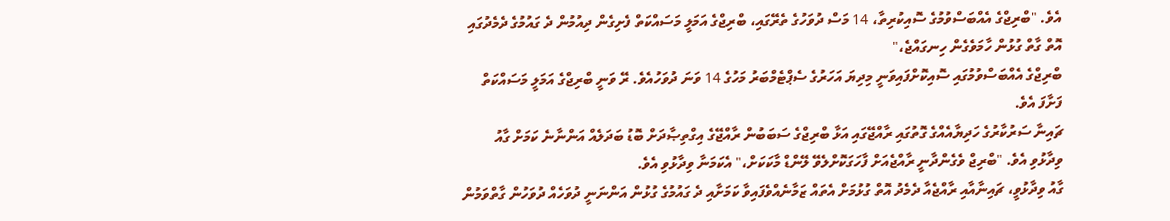އެވެ. "ބްރިޖްގެ އެއްބަސްވުމުގެ ސޮއިކުރިތާ، 14 މަސް ދުވަހުގެ ތެރޭގައި، ބްރިޖްގެ އަމަލީ މަސައްކަތް ފެށިގެން ދިއުމުން ދެ ގައުމުގެ ދެމެދުގައި އޮތް ގާތް ގުޅުން ހާމަވެގެން ހިނގައްޖެ،"
ބްރިޖްގެ އެއްބަސްވުމުގައި ސޮއިކޮށްފައިވަނީ މިދިޔަ އަހަރުގެ ސެޕްޓެމްބަރު މަހުގެ 14 ވަނަ ދުވަހުއެވެ. ރޭ ވަނީ ބްރިޖްގެ އަމަލީ މަސައްކަތް ފަށާފަ އެވެ.
ޗައިނާ ސަރުކާރުގެ ހަދިޔާއެއްގެ ގޮތުގައި ރާއްޖޭގައި އަޅާ ބްރިޖްގެ ސަބަބުން ރާއްޖޭގެ އިގްތިޞާދަށް ބޮޑު ބަދަލެއް އަންނާނެ ކަމަށް ގާއު ވިދާޅުވި އެވެ. "ބްރިޖް ވެގެންދާނީ ރާއްޖެއަށް ފާހަގަކޮށްލެވޭ ލޭންޑް މާކަކަށް،" އެކަމަނާ ވިދާޅުވި އެވެ.
ގާއު ވިދާޅުވީ، ޗައިނާއާއި ރާއްޖެއާ ދެމެދު އޮތް ގުޅުމަށް އެތައް ޒަމާނެއްވެފައިވާ ކަމަށާއި ދެ ގައުމުގެ ގުޅުން އަންނަނީ ދުވަހެއް ދުވަހުން ގާތްވަމުން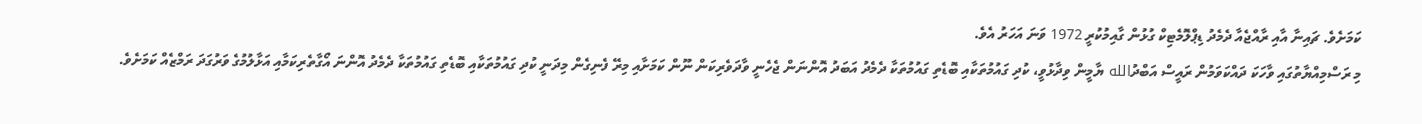ކަމަށެވެ. ޗައިނާ އާއި ރާއްޖެއާ ދެމެދު ޑިޕްލޮމެޓިކް ގުޅުން ގާއިމުކުރީ 1972 ވަނަ އަހަރު އެވެ.
މި ރަސްމިއްޔާތުގައި ވާހަކަ ދައްކަވަމުން ރައީސް އަބްދުالله ޔާމީން ވިދާޅުވީ، ކުދި ގައުމުތަކާއި ބޮޑެތި ގައުމުތަކާ ދެމެދު އަބަދު އޮންނަން ޖެހެނީ ވާދަވެރިކަން ނޫން ކަމަށާއި މިރޭ ފެނިގެން މިދަނީ ކުދި ގައުމުތަކާއި ބޮޑެތި ގައުމުތަކާ ދެމެދު އޮންނަ އޯގާތެރިކަމާއި އަޅާލުމުގެ ވަރުގަދަ ރަމްޒެއް ކަމަށެވެ.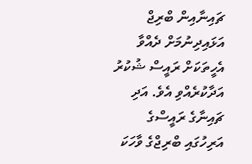ޗައިނާއިން ބްރިޖް އަޅައިދިނުމަށް ދެއްވާ އެހީތަކަށް ރައީސް ޝުކުރު އަދާކުރެއްވި އެވެ. އަދި ޗައިނާގެ ރައީސްގެ އަރިހުގައި ބްރިޖްގެ ވާހަކަ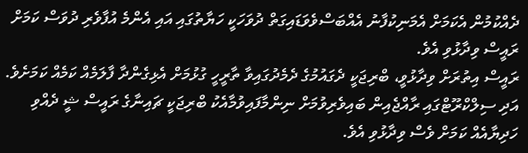ދެއްކުމުން އެކަމަށް އެމަނިކުފާނު އެއްބަސްވެވަޑައިގަތް ދުވަހަކީ ހަޔާތުގައި އައި އެންމެ އުފާވެރި ދުވަސް ކަމަށް ރައީސް ވިދާޅުވި އެވެ.
ރައީސް އިތުރަށް ވިދާޅުވީ، ބްރިޖަކީ ދެގައުމުގެ ދެމެދުގައިވާ ތާރީހީ ގުޅުމަށް އެޅިގެންދާ ފާލަމެއް ކަމެއް ކަމަށެވެ. އަދި ސިލްކްރޫޓްގައި ރާއްޖެއިން ބައިވެރިވުމަށް ނިންމާފައިވުމާއެކު ބްރިޖަކީ ޗައިނާގެ ރައީސް ޝީ ދެއްވި ހަދިޔާއެއް ކަމަށް ވެސް ވިދާޅުވި އެވެ.